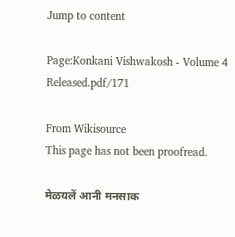Jump to content

Page:Konkani Vishwakosh - Volume 4 Released.pdf/171

From Wikisource
This page has not been proofread.

मेळयलें आनी मनसाक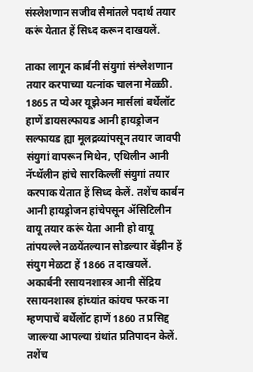संस्लेशणान सजीव सैमांतले पदार्थ तयार करूं येतात हें सिध्द करून दाखयलें.

ताका लागून कार्बनी संयुगां संश्लेशणान तयार करपाच्या यत्नांक चालना मेळ्ळी. 1865 त प्येअर यूझेअन मार्सलां बर्थेलॉट हाणें डायसल्फायड आनी हायड्रोजन सल्फायड ह्या मूलद्रव्यांपसून तयार जावपी संयुगां वापरून मिथेन, एथिलीन आनी नॅप्थॅलीन हांचे सारकिल्लीं संयुगां तयार करपाक येतात हें सिध्द केलें. तशेंच कार्बन आनी हायड्रोजन हांचेपसून ॲसिटिलीन वायू तयार करूं येता आनी हो वायू तांपयल्ले नळयेंतल्यान सोडल्यार बेंझीन हें संयुग मेळटा हें 1866 त दाखयलें. अकार्बनी रसायनशास्त्र आनी सेंद्रिय रसायनशास्त्र हांच्यांत कांयच फरक ना म्हणपाचें बर्थेलॉट हाणें 1860 त प्रसिद्द जाल्ल्या आपल्या ग्रंथांत प्रतिपादन केलें. तशेंच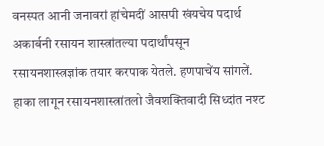वनस्पत आनी जनावरां हांचेमदीं आसपी खंयचेय पदार्थ अकार्बनी रसायन शास्त्रांतल्या पदार्थांपसून रसायनशास्त्रज्ञांक तयार करपाक येतले. हणपाचेंय सांगलें. हाका लागून रसायनशास्त्रांतलो जैवशक्तिवादी सिध्दांत नश्ट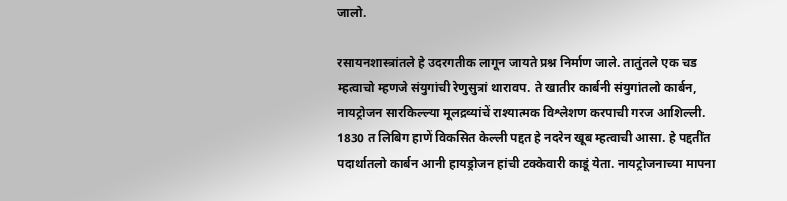जालो.

रसायनशास्त्रांतले हे उदरगतीक लागून जायते प्रश्न निर्माण जाले. तातुंतले एक चड म्हत्वाचो म्हणजे संयुगांची रेणुसुत्रां थारावप. ते खातीर कार्बनी संयुगांतलो कार्बन, नायट्रोजन सारकिल्ल्या मूलद्रव्यांचें राश्यात्मक विश्लेशण करपाची गरज आशिल्ली. 1830 त लिबिग हाणें विकसित केल्ली पद्दत हे नदरेन खूब म्हत्वाची आसा. हे पद्दतींत पदार्थातलो कार्बन आनी हायड्रोजन हांची टक्केवारी काडूं येता. नायट्रोजनाच्या मापना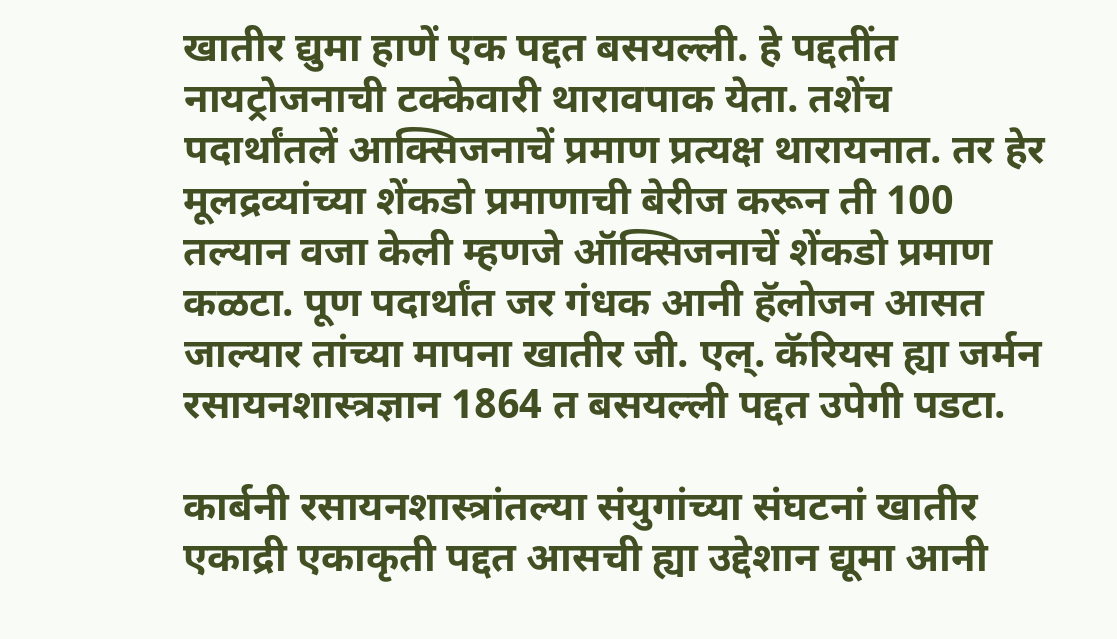खातीर द्युमा हाणें एक पद्दत बसयल्ली. हे पद्दतींत नायट्रोजनाची टक्केवारी थारावपाक येता. तशेंच पदार्थांतलें आक्सिजनाचें प्रमाण प्रत्यक्ष थारायनात. तर हेर मूलद्रव्यांच्या शेंकडो प्रमाणाची बेरीज करून ती 100 तल्यान वजा केली म्हणजे ऑक्सिजनाचें शेंकडो प्रमाण कळटा. पूण पदार्थांत जर गंधक आनी हॅलोजन आसत जाल्यार तांच्या मापना खातीर जी. एल्. कॅरियस ह्या जर्मन रसायनशास्त्रज्ञान 1864 त बसयल्ली पद्दत उपेगी पडटा.

कार्बनी रसायनशास्त्रांतल्या संयुगांच्या संघटनां खातीर एकाद्री एकाकृती पद्दत आसची ह्या उद्देशान द्यूमा आनी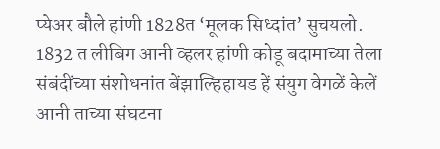प्येअर बौले हांणी 1828त ‘मूलक सिध्दांत’ सुचयलो. 1832 त लीबिग आनी व्हलर हांणी कोडू बदामाच्या तेला संबंदींच्या संशोधनांत बेंझाल्हिहायड हें संयुग वेगळें केलें आनी ताच्या संघटना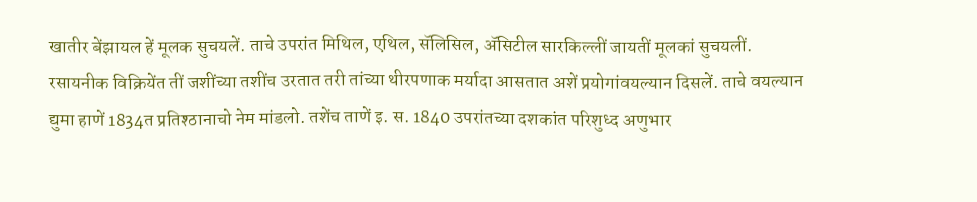खातीर बेंझायल हें मूलक सुचयलें. ताचे उपरांत मिथिल, एथिल, सॅलिसिल, ॲसिटील सारकिल्लीं जायतीं मूलकां सुचयलीं. रसायनीक विक्रियेंत तीं जशींच्या तशींच उरतात तरी तांच्या थीरपणाक मर्यादा आसतात अशें प्रयोगांवयल्यान दिसलें. ताचे वयल्यान द्युमा हाणें 1834त प्रतिश्ठानाचो नेम मांडलो. तशेंच ताणें इ. स. 1840 उपरांतच्या दशकांत परिशुध्द अणुभार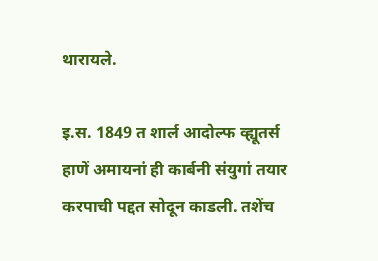थारायले.

इ.स. 1849 त शार्ल आदोल्फ व्ह्यूतर्स हाणें अमायनां ही कार्बनी संयुगां तयार करपाची पद्दत सोदून काडली. तशेंच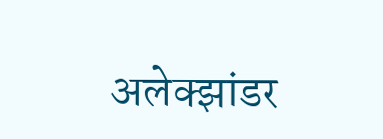अलेक्झांडर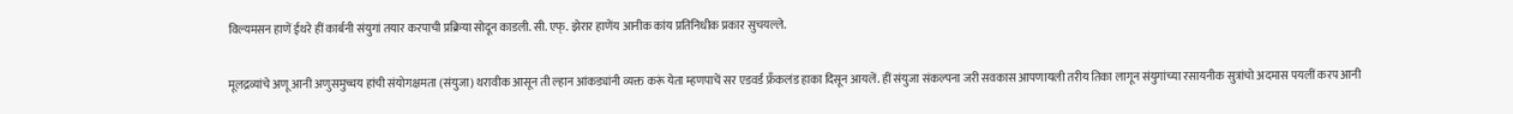विल्यमसन हाणें ईथरे हीं कार्बनी संयुगां तयार करपाची प्रक्रिया सोदून काडली. सी. एफ्. झेरार हाणेंय आनीक कांय प्रतिनिधीक प्रकार सुचयल्ले.

मूलद्रव्यांचे अणू आनी अणुसमुच्चय हांची संयोगक्षमता (संयुजा) थरावीक आसून ती ल्हान आंकड्यांनी व्यक्त करूं येता म्हणपाचें सर एडवर्ड फ्रँकलंड हाका दिसून आयलें. हीं संयुजा संकल्पना जरी सवकास आपणायली तरीय तिका लागून संयुगांच्या रसायनीक सुत्रांचो अदमास पयलीं करप आनी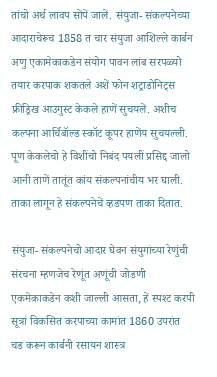तांचो अर्थ लावप सोंपें जालें. संयुजा- संकल्पनेच्या आदाराचेरूच 1858 त चार संयुजा आशिल्ले कार्बन अणु एकामेकाकडेन संयोग पावन लांब सरपळ्यो तयार करपाक शकतले अशें फोन शट्राडोनिट्स फ्रीड्रिख आउगुस्ट केकले हाणें सुचयलें. अशीच कल्पना आर्चिबॉल्ड स्कॉट कूपर हाणेंय सुचयल्ली. पूण केकलेचो हे विशींचो निबंद पयलीं प्रसिद्द जालो आनी ताणें तातूंत कांय संकल्पनांचीय भर घाली. ताका लागून हे संकल्पनेचें व्हडपण ताका दितात.

संयुजा- संकल्पनेचो आदार घेवन संयुगांच्या रेणुंची संरचना म्हणजेच रेणूंत अणूंची जोडणी एकमेकाकडेन कशी जाल्ली आसता, हें स्पश्ट करपी सूत्रां विकसित करपाच्या कामांत 1860 उपरांत चड करून कार्बनी रसायन शास्त्र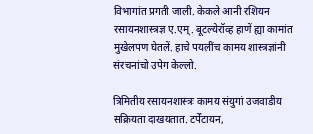विभागांत प्रगती जाली. केकले आनी रशियन रसायनशास्त्रज्ञ ए.एम्. बूटल्येरॉव्ह हाणें ह्या कामांत मुखेलपण घेतलें. हाचे पयलींच कामय शास्त्रज्ञांनी संरचनांचो उपेग केल्लो.

त्रिमितीय रसायनशास्त्रः कामय संयुगां उजवाडीय सक्रियता दाखयतात. टर्पेंटायन,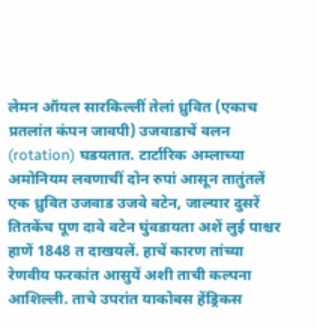लेमन ऑयल सारकिल्लीं तेलां ध्रुवित (एकाच प्रतलांत कंपन जावपी) उजवाडाचें वलन (rotation) घडयतात. टार्टारिक अम्लाच्या अमोनियम लवणाचीं दोन रुपां आसून तातुंतलें एक ध्रुवित उजवाड उजवे वटेन, जाल्यार दुसरें तितकेंच पूण दावे वटेन घुंवडायता अशें लुई पाश्चर हाणें 1848 त दाखयलें. हाचें कारण तांच्या रेणवीय फरकांत आसुयें अशी ताची कल्पना आशिल्ली. ताचे उपरांत याकोबस हेंड्रिकस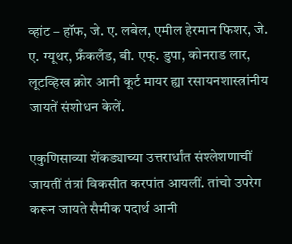व्हांट – हॉफ, जे. ए. लबेल, एमील हेरमान फिशर, जे. ए. ग्यूथर, फ्रँकलँड, बी. एफ्. डुपा, कोनराड लार, लूटव्हिख क्नोर आनी कूर्ट मायर ह्या रसायनशास्त्रांनीय जायतें संशोधन केलें.

एकुणिसाव्या शेंकड्याच्या उत्तरार्धांत संश्लेशणाचीं जायतीं तंत्रां विकसीत करपांत आयलीं. तांचो उपरेग करून जायते सैमीक पदार्थ आनी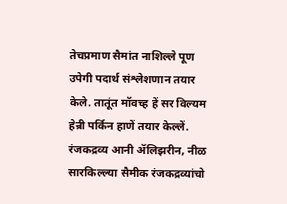तेचप्रमाण सैमांत नाशिल्ले पूण उपेगी पदार्थ संश्लेशणान तयार केले. तातूंत मॉवच्ह हें सर विल्यम हेन्री पर्किन हाणें तयार केल्लें. रंजकद्रव्य आनी ॲलिझरीन, नीळ सारकिल्ल्या सैमीक रंजकद्रव्यांचो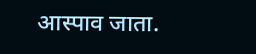आस्पाव जाता.